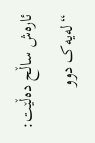ئارەش ساڵح دەڵێت: “لەیەک دوو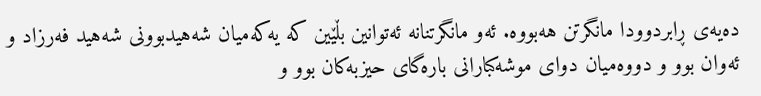دەیەی ڕابردوودا مانگرتن هەبووە. ئەو مانگرتنانە ئەتوانین بڵێین کە یەکەمیان شەهیدبوونی شەهید فەرزاد و ئەوان بوو و دووەمیان دوای موشەکبارانی بارەگای حیزبەکان بوو و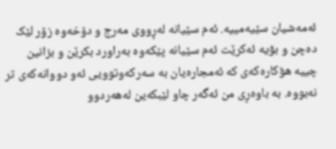ئەمەشیان سێیەمییە. ئەم سێیانە لەڕووی مەرج و دۆخەوە زۆر لێک دەچن و بۆیە ئەکرێت ئەم سێیانە پێکەوە بەراورد بکرێن و بزانین چییە هۆکارەکەی کە ئەمجارەیان بە سەرکەوتوویی ئەو دووانەکەی تر نەبووە. بە باوەڕی من ئەگەر چاو لێبکەین لەهەردوو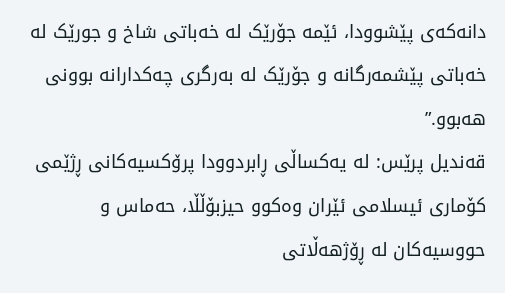دانەکەی پێشوودا، ئێمە جۆرێک لە خەباتی شاخ و جورێک لە خەباتی پێشمەرگانە و جۆرێک لە بەرگری چەکدارانە بوونی هەبوو.”
قەندیل پرێس: لە یەکساڵی ڕابردوودا پرۆکسیەکانی ڕژێمی کۆماری ئیسلامی ئێران وەکوو حیزبۆڵڵا، حەماس و حووسیەکان لە ڕۆژهەڵاتی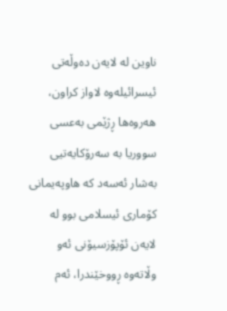ناوین لە لایەن دەوڵەتی ئیسرائیلەوە لاواز کراون، هەروەها ڕژێمی بەعسی سووریا بە سەرۆکایەتیی بەشار ئەسەد کە هاوپەیمانی کۆماری ئیسلامی بوو لە لایەن ئۆپۆزسیۆنی ئەو وڵاتەوە ڕووخێندرا، ئەم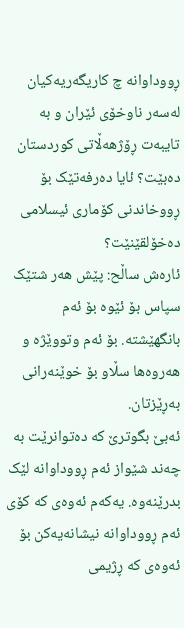ڕووداوانە چ کاریگەریەکیان لەسەر ناوخۆی ئێران و بە تایبەت ڕۆژهەڵاتی کوردستان دەبێت؟ ئایا دەرفەتێک بۆ ڕووخاندنی کۆماری ئیسلامی دەخۆلقێنێت؟
ئارەش ساڵح: پێش هەر شتێک سپاس بۆ ئێوە بۆ ئەم بانگهێشتە. بۆ ئەم وتووێژە و هەروەها سڵاو بۆ خوێنەرانی بەڕێزتان.
ئەبێ بگوترێ کە دەتوانرێت بە چەند شێواز ئەم ڕووداوانە لێک بدرێنەوە. یەکەم ئەوەی کە کۆی ئەم ڕووداوانە نیشانەیەکن بۆ ئەوەی کە ڕژیمی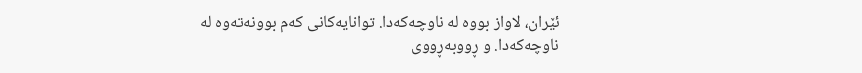ئێران، لاواز بووە لە ناوچەکەدا. توانایەکانی کەم بوونەتەوە لە ناوچەکەدا. و ڕووبەڕووی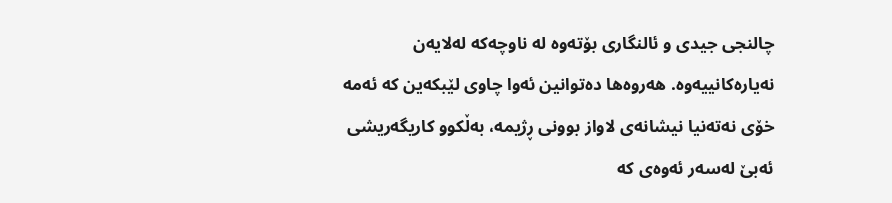چالنجی جیدی و ئالنگاری بۆتەوە لە ناوچەکە لەلایەن نەیارەکانییەوە. هەروەها دەتوانین ئەوا چاوی لێبکەین کە ئەمە خۆی نەتەنیا نیشانەی لاواز بوونی ڕژیمە، بەڵکوو کاریگەریشی ئەبێ لەسەر ئەوەی کە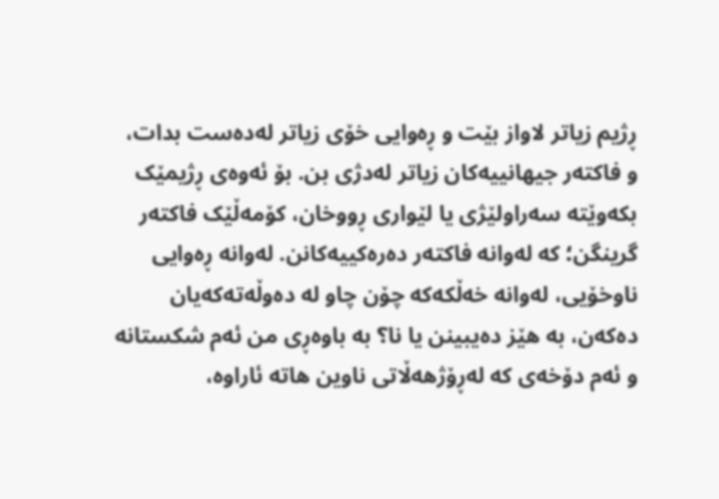ڕژیم زیاتر لاواز بێت و ڕەوایی خۆی زیاتر لەدەست بدات، و فاکتەر جیهانییەکان زیاتر لەدژی بن. بۆ ئەوەی ڕژیمێک بکەوێتە سەراولێژی یا لێواری ڕووخان، کۆمەڵێک فاکتەر گرینگن؛ کە لەوانە فاکتەر دەرەکییەکانن. لەوانە ڕەوایی ناوخۆیی، لەوانە خەڵکەکە چۆن چاو لە دەوڵەتەکەیان دەکەن، بە هێز دەیبینن یا نا؟ بە باوەڕی من ئەم شکستانە و ئەم دۆخەی کە لەڕۆژهەڵاتی ناوین هاتە ئاراوە،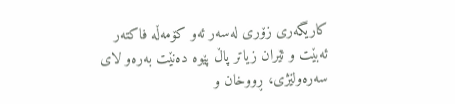کاریگەری زۆری لەسەر ئەو کۆمەڵە فاکتەر ئەبێت و ئێران زیاتر پاڵ پێوە دەنێت بەرەو لای سەرەولێژی، ڕووخان و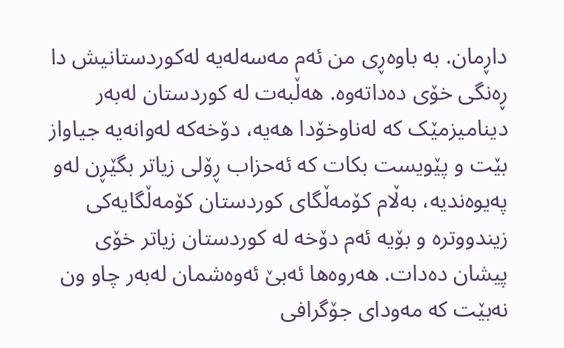داڕمان. بە باوەڕی من ئەم مەسەلەیە لەکوردستانیش دا ڕەنگی خۆی دەداتەوە. هەڵبەت لە کوردستان لەبەر دینامیزمێک کە لەناوخۆدا هەیە، دۆخەکە لەوانەیە جیاواز بێت و پێویست بکات کە ئەحزاب ڕۆلی زیاتر بگێڕن لەو پەیوەندیە، بەڵام کۆمەڵگای کوردستان کۆمەڵگایەکی زیندووترە و بۆیە ئەم دۆخە لە کوردستان زیاتر خۆی پیشان دەدات. هەروەها ئەبێ ئەوەشمان لەبەر چاو ون نەبێت کە مەودای جۆگرافی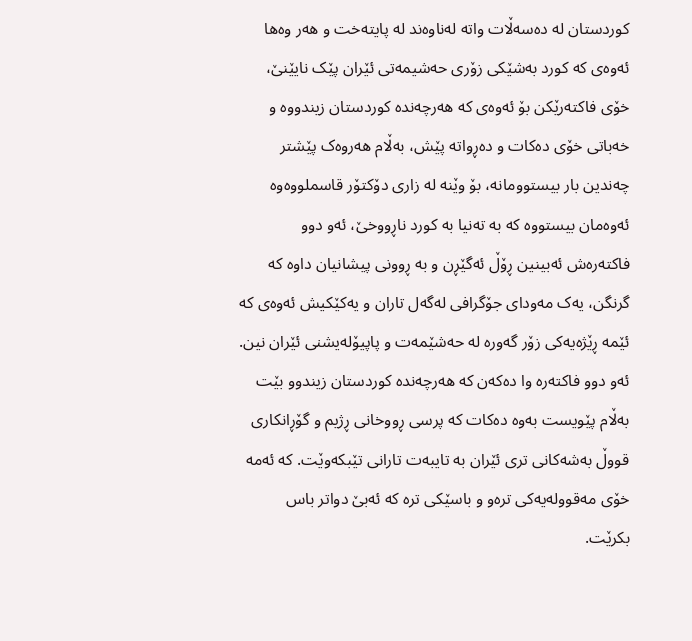کوردستان لە دەسەڵات واتە لەناوەند لە پایتەخت و هەر وەها ئەوەی کە کورد بەشێکی زۆری حەشیمەتی ئێران پێک نایێنێ، خۆی فاکتەرێکن بۆ ئەوەی کە هەرچەندە کوردستان زیندووە و خەباتی خۆی دەکات و دەڕواتە پێش، بەڵام هەروەک پێشتر چەندین بار بیستوومانە، بۆ وێنە لە زاری دۆکتۆر قاسملووەوە ئەوەمان بیستووە کە بە تەنیا بە کورد ناڕووخێ، ئەو دوو فاکتەرەش ئەبینین ڕۆڵ ئەگێڕن و بە ڕوونی پیشانیان داوە کە گرنگن، یەک مەودای جۆگرافی لەگەل تاران و یەکێکیش ئەوەی کە ئێمە ڕێژەیەکی زۆر گەورە لە حەشێمەت و پاپیۆلەیشنی ئێران نین. ئەو دوو فاکتەرە وا دەکەن کە هەرچەندە کوردستان زیندوو بێت بەڵام پێویست بەوە دەکات کە پرسی ڕووخانی ڕژیم و گۆڕانکاری قووڵ بەشەکانی تری ئێران بە تایبەت تارانی تێبکەوێت. کە ئەمە خۆی مەقوولەیەکی ترەو و باسێکی ترە کە ئەبێ دواتر باس بکرێت.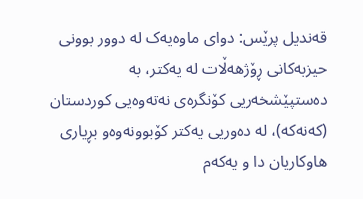قەندیل پرێس: دوای ماوەیەک لە دوور بوونی حیزبەکانی ڕۆژهەڵات لە یەکتر، بە دەستپێشخەریی کۆنگرەی نەتەوەیی کوردستان (کەنەکە)، لە دەوریی یەکتر کۆبوونەوەو بڕیاری هاوکاریان دا و یەکەم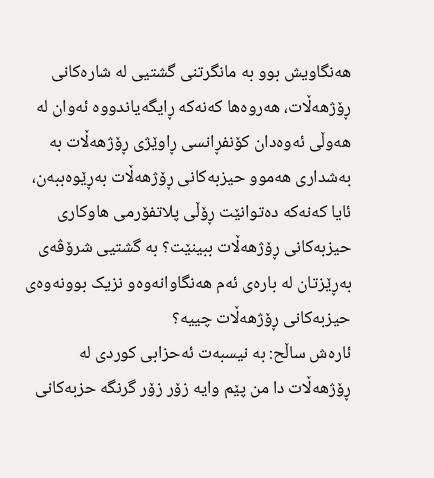هەنگاویش بوو بە مانگرتنی گشتیی لە شارەکانی ڕۆژهەڵات، هەروەها کەنەکە ڕایگەیاندووە ئەوان لە هەوڵی ئەوەدان کۆنفڕانسی ڕاوێژی ڕۆژهەڵات بە بەشداری هەموو حیزبەکانی ڕۆژهەڵات بەڕێوەببەن، ئایا کەنەکە دەتوانێت ڕۆڵی پلاتفۆرمی هاوکاری حیزبەکانی ڕۆژهەڵات ببینێت؟ بە گشتیی شرۆڤەی بەڕێزتان لە بارەی ئەم هەنگاوانەوەو نزیک بوونەوەی حیزبەکانی ڕۆژهەڵات چییە؟
ئارەش ساڵح: بە نیسبەت ئەحزابی کوردی لە ڕۆژهەڵات دا من پێم وایە زۆر زۆر گرنگە حزبەکانی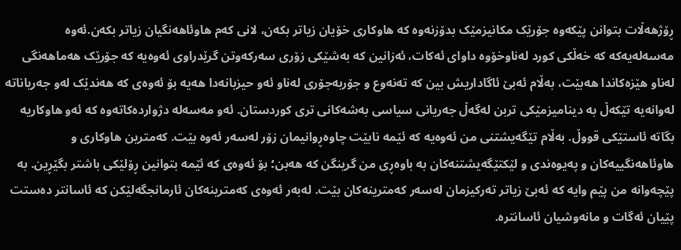ڕۆژهەڵات بتوانن پێکەوە جۆرێک مکانیزمێک بدۆزنەوە کە هاوکاری خۆیان زیاتر بکەن، لانی کەم هاوئاهەنگیان زیاتر بکەن.ئەوە مەسەلەیەکە کە خەڵکی کورد لەناوخۆوە داوای ئەکات، ئەزانین کە بەشێکی زۆری سەرکەوتن گرێدراوی ئەوەیە کە جۆرێک هەماهەنگی لەناو هێزەکاندا هەبێت، بەڵام ئەبێ ئاگاداریش بین کە تەنەوع و جۆربەجۆری لەناو ئەو حیزبانەدا هەیە بۆ ئەوەی کە هەندێک لەو جەریاناتە لەوانەیە تێکەڵ بە دینامیزمێکی تربن لەگەڵ جەریانی سیاسی بەشەکانی تری کوردستان. ئەو مەسەلە دژواردەکاتەوە کە ئەو هاوکاریە بگاتە ئاستێکی قووڵ. بەڵام تێگەیشتنی من ئەوەیە کە ئێمە نابێت چاوەڕوانیمان زۆر لەسەر ئەوە بێت. کەمترین هاوکاری و هاوئاهەنگییەکان و پەیوەندی و لێکتێگەیشتنەکان بە باوەڕی من گرینگن کە هەبن؛ بۆ ئەوەی کە ئێمە بتوانین ڕۆلێکی باشتر بگێڕین. بە پێچەوانە من پێم وایە کە ئەبێ زیاتر تەرکیزمان لەسەر کەمترینەکان بێت. لەبەر ئەوەی کەمترینەکان ئارمانجگەلێکن کە ئاسانتر دەستت پێیان ئەگات و مانەوشیان ئاسانترە.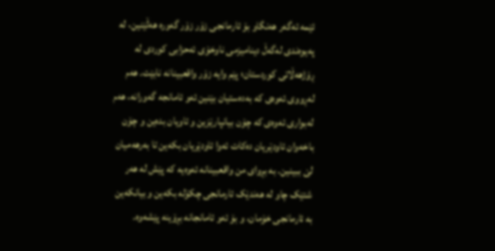ئێمە ئەگەر هەنگاو بۆ ئارمانجی زۆر زۆر گەورە هەڵێنین، لە پەیوەندی لەگەڵ دینامیزمی ناوخۆی ئەحزابی کوردی لە ڕۆژهەڵاتی کوردستان؛ پێم وایە زۆر واقعبینانە نابێت. هەم لەڕووی ئەوەی کە بەدەستیان بێنین ئەو ئامانجە گەورانە، هەم لەبواری ئەوەی کە چۆن بیانپارێزین و ئاویان بدەین و چۆن باخەوان ئاودێریان دەکات ئەوا ئاودێریان بکەین تا بەرهەمیان لێ ببینین. بە بڕوای من واقعبینانە ئەوەیە کە پێش لە هەر شتێک چاو لە هەندێک ئارمانجی چکۆلە بکەین و بیانکەین بە ئارمانجی خۆمان، و بۆ ئەو ئامانجانە بڕۆینە پێشەوە.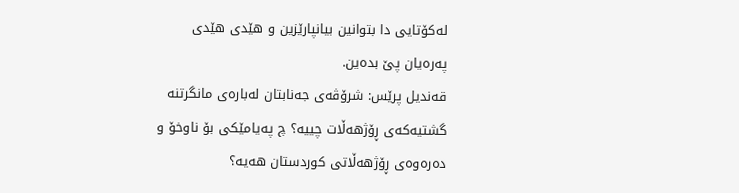لەکۆتایی دا بتوانین بیانپارێزین و هێدی هێدی پەرەیان پێ بدەین.
قەندیل پرێس: شرۆڤەی جەنابتان لەبارەی مانگرتنە گشتیەکەی ڕۆژهەڵات چییە؟ چ پەیامێکی بۆ ناوخۆ و دەرەوەی ڕۆژهەڵاتی کوردستان هەیە؟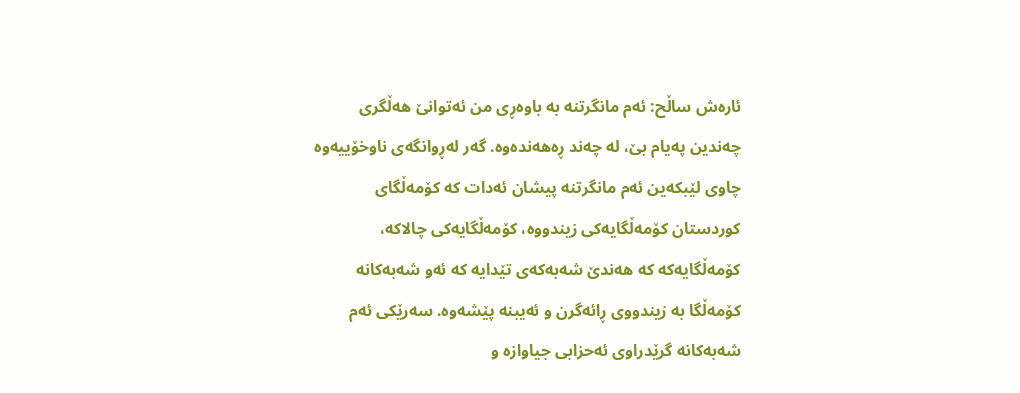ئارەش ساڵح: ئەم مانگرتنە بە باوەڕی من ئەتوانێ هەڵگری چەندین پەیام بێ، لە چەند ڕەهەندەوە. گەر لەڕوانگەی ناوخۆییەوە چاوی لێبکەین ئەم مانگرتنە پیشان ئەدات کە کۆمەڵگای کوردستان کۆمەڵگایەکی زیندووە، کۆمەڵگایەکی چالاکە، کۆمەڵگایەکە کە هەندێ شەبەکەی تێدایە کە ئەو شەبەکانە کۆمەڵگا بە زیندووی ڕائەگرن و ئەیبنە پێشەوە. سەرێکی ئەم شەبەکانە گرێدراوی ئەحزابی جیاوازە و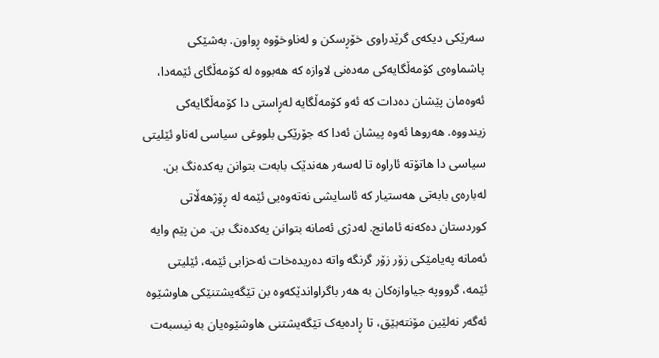سەرێکی دیکەی گرێدراوی خۆڕسکن و لەناوخۆوە ڕواون. بەشێکی پاشماوەی کۆمەڵگایەکی مەدەنی لاوازە کە هەبووە لە کۆمەڵگای ئێمەدا، ئەوەمان پێشان دەدات کە ئەو کۆمەڵگایە لەڕاستی دا کۆمەڵگایەکی زیندووە. هەروها ئەوە پیشان ئەدا کە جۆرێکی بلووغی سیاسی لەناو ئێلیتی سیاسی دا هاتۆتە ئاراوە تا لەسەر هەندێک بابەت بتوانن یەکدەنگ بن. لەبارەی بابەتی هەستیار کە ئاسایشی نەتەوەیی ئێمە لە ڕۆژهەڵاتی کوردستان دەکەنە ئامانج. لەدژی ئەمانە بتوانن یەکدەنگ بن. من پێم وایە ئەمانە پەیامێکی زۆر زۆر گرنگە واتە دەریدەخات ئەحزابی ئێمە، ئێلیتی ئێمە، گرووپە جیاوازەکان بە هەر باگراواندێکەوە بن تێگەیشتنێکی هاوشێوە ئەگەر نەلێین مۆنتەبێق، تا ڕادەیەک تێگەیشتنی هاوشێوەیان بە نیسبەت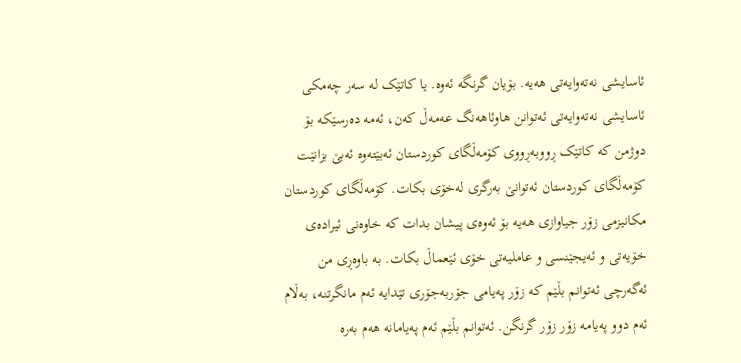ئاسایشی نەتەوایەتی هەیە. بۆیان گرنگە ئەوە. یا کاتێک لە سەر چەمکی ئاسایشی نەتەوایەتی ئەتوانن هاوئاهەنگ عەمەڵ کەن، ئەمە دەرسێکە بۆ دوژمن کە کاتێک ڕووبەڕووی کۆمەڵگای کوردستان ئەبێتەوە ئەبێ بزانێت کۆمەڵگای کوردستان ئەتوانێ بەرگری لەخۆی بکات. کۆمەڵگای کوردستان مکانیزمی زۆر جیاوازی هەیە بۆ ئەوەی پیشان بدات کە خاوەنی ئیرادەی خۆیەتی و ئەیجێنسی و عاملیەتی خۆی ئێعماڵ بکات. بە باوەڕی من ئەگەرچی ئەتوانم بڵێم کە زۆر پەیامی جۆربەجۆری تێدایە ئەم مانگرتنە، بەڵام ئەم دوو پەیامە زۆر زۆر گرنگن. ئەتوانم بڵێم ئەم پەیامانە هەم بەرە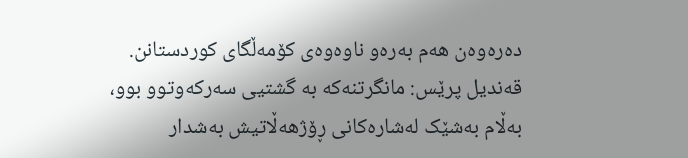دەرەوەن هەم بەرەو ناوەوەی کۆمەڵگای کوردستانن.
قەندیل پرێس: مانگرتنەکە بە گشتیی سەرکەوتوو بوو، بەڵام بەشێک لەشارەکانی ڕۆژهەڵاتیش بەشدار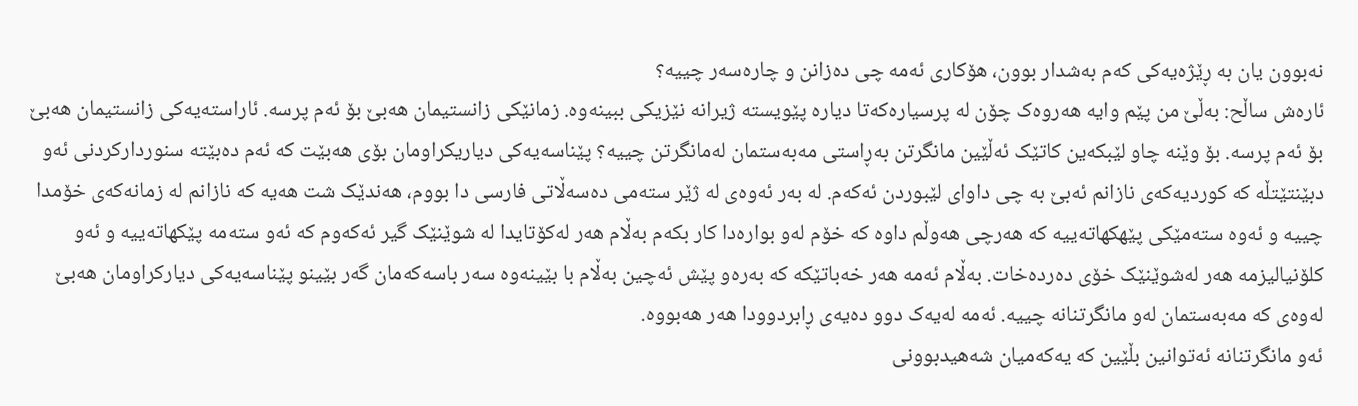نەبوون یان بە ڕێژەیەکی کەم بەشدار بوون، هۆکاری ئەمە چی دەزانن و چارەسەر چییە؟
ئارەش ساڵح: بەڵێ من پێم وایە هەروەک چۆن لە پرسیارەکەتا دیارە پێویستە ژیرانە نێزیکی ببینەوە. زمانێکی زانستیمان هەبێ بۆ ئەم پرسە. ئاراستەیەکی زانستیمان هەبێ بۆ ئەم پرسە. بۆ وێنە چاو لێبکەین کاتێک ئەڵێین مانگرتن بەڕاستی مەبەستمان لەمانگرتن چییە؟ پێناسەیەکی دیاریکراومان بۆی هەبێت کە ئەم دەبێتە سنوردارکردنی ئەو دبێنتێتڵە کە کوردیەکەی نازانم ئەبێ بە چی داوای لێبوردن ئەکەم. لە بەر ئەوەی لە ژێر ستەمی دەسەڵاتی فارسی دا بووم، هەندێک شت هەیە کە نازانم لە زمانەکەی خۆمدا چییە و ئەوە ستەمێکی پێهکهاتەییە کە هەرچی هەوڵم داوە کە خۆم لەو بوارەدا کار بکەم بەڵام هەر لەکۆتایدا لە شوێنێک گیر ئەکەوم کە ئەو ستەمە پێکهاتەییە و ئەو کلۆنیالیزمە هەر لەشوێنێک خۆی دەردەخات. بەڵام ئەمە هەر خەباتێکە کە بەرەو پێش ئەچین بەڵام با بێینەوە سەر باسەکەمان گەر بێینو پێناسەیەکی دیارکراومان هەبێ لەوەی کە مەبەستمان لەو مانگرتنانە چییە. ئەمە لەیەک دوو دەیەی ڕابردوودا هەر هەبووە.
ئەو مانگرتنانە ئەتوانین بڵێین کە یەکەمیان شەهیدبوونی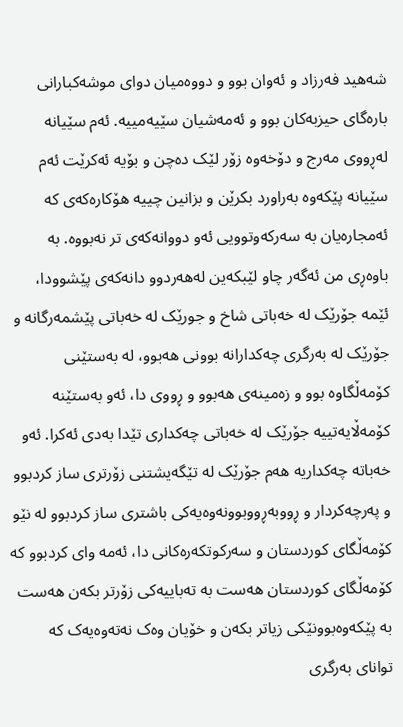شەهید فەرزاد و ئەوان بوو و دووەمیان دوای موشەکبارانی بارەگای حیزبەکان بوو و ئەمەشیان سێیەمییە. ئەم سێیانە لەڕووی مەرج و دۆخەوە زۆر لێک دەچن و بۆیە ئەکرێت ئەم سێیانە پێکەوە بەراورد بکرێن و بزانین چییە هۆکارەکەی کە ئەمجارەیان بە سەرکەوتوویی ئەو دووانەکەی تر نەبووە. بە باوەڕی من ئەگەر چاو لێبکەین لەهەردوو دانەکەی پێشوودا، ئێمە جۆرێک لە خەباتی شاخ و جورێک لە خەباتی پێشمەرگانە و جۆرێک لە بەرگری چەکدارانە بوونی هەبوو، لە بەستێنی کۆمەڵگاوە بوو و زەمینەی هەبوو و ڕووی دا، ئەو بەستێنە کۆمەڵایەتییە جۆرێک لە خەباتی چەکداری تێدا بەدی ئەکرا. ئەو خەباتە چەکداریە هەم جۆرێک لە تێگەیشتنی زۆرتری ساز کردبوو و پەرچەکردار و ڕووبەڕووبوونەوەیەکی باشتری ساز کردبوو لە نێو کۆمەڵگای کوردستان و سەرکوتکەرەکانی دا، ئەمە وای کردبوو کە کۆمەڵگای کوردستان هەست بە تەباییەکی زۆرتر بکەن هەست بە پێکەوەبوونێکی زیاتر بکەن و خۆیان وەک نەتەوەیەک کە توانای بەرگری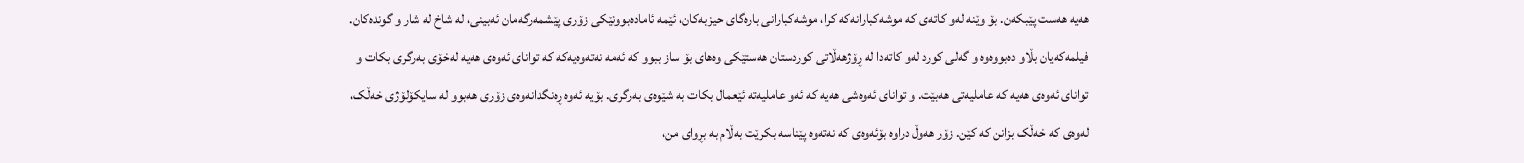هەیە هەست پێبکەن. بۆ وێنە لەو کاتەی کە موشەکبارانەکە کرا، موشەکبارانی بارەگای حیزبەکان، ئێمە ئامادەبوونێکی زۆری پێشمەرگەمان ئەبینی، لە شاخ لە شار و گوندەکان. فیلمەکەیان بڵاو دەبووەوە و گەلی کورد لەو کاتەدا لە ڕۆژهەڵاتی کوردستان هەستێکی وەهای بۆ ساز ببوو کە ئەمە نەتەوەیەکە کە توانای ئەوەی هەیە لەخۆی بەرگری بکات و توانای ئەوەی هەیە کە عاملیەتی هەبێت. و توانای ئەوەشی هەیە کە ئەو عاملیەتە ئێعمال بکات بە شێوەی بەرگری. بۆیە ئەوە ڕەنگدانەوەی زۆری هەبوو لە سایکۆلۆژی خەڵک، لەوەی کە خەڵک بزانن کە کێن. زۆر هەوڵ دراوە بۆئەوەی کە نەتەوە پێناسە بکرێت بەڵام بە بڕوای من،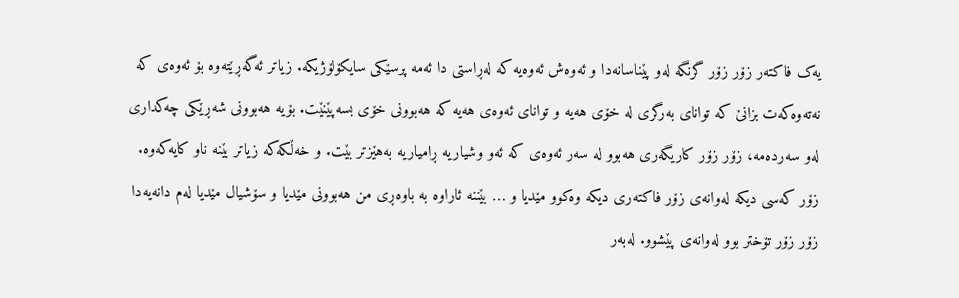یەک فاکتەر زۆر زۆر گرنگە لەو پێناسانەدا و ئەوەش ئەوەیە کە لەڕاستی دا ئەمە پرسێکی سایکۆلۆژیکە. زیاتر ئەگەڕێتەوە بۆ ئەوەی کە نەتەوەکەت بزانێ کە توانای بەرگری لە خۆی هەیە و توانای ئەوەی هەیە کە هەبوونی خۆی بسەپێنێت. بۆیە هەبوونی شەڕێکی چەکداری لەو سەردەمە، زۆر زۆر کاریگەری هەبوو لە سەر ئەوەی کە ئەو وشیاریە ڕامیاریە بەهێزتر بێت. و خەڵکەکە زیاتر بێنە ناو کایەکەوە. زۆر کەسی دیکە لەوانەی زۆر فاکتەری دیکە وەکوو مێدیا و … بێننە ئاراوە بە باوەڕی من هەبوونی مێدیا و سۆشیال مێدیا لەم دانەیەدا زۆر زۆر تۆختر بوو لەوانەی پێشوو. لەبەر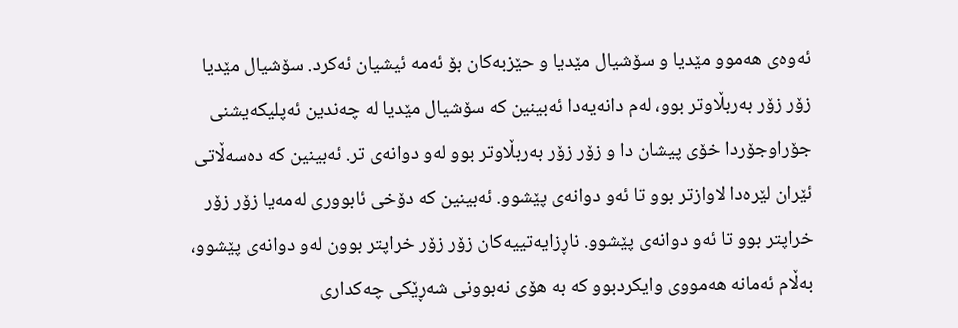ئەوەی هەموو مێدیا و سۆشیال مێدیا و حێزبەکان بۆ ئەمە ئیشیان ئەکرد. سۆشیال مێدیا زۆر زۆر بەربڵاوتر بوو، لەم دانەیەدا ئەبینین کە سۆشیال مێدیا لە چەندین ئەپلیکەیشنی جۆراوجۆردا خۆی پیشان دا و زۆر زۆر بەربڵاوتر بوو لەو دوانەی تر. ئەبینین کە دەسەڵاتی ئێران لێرەدا لاوازتر بوو تا ئەو دوانەی پێشوو. ئەبینین کە دۆخی ئابووری لەمەیا زۆر زۆر خراپتر بوو تا ئەو دوانەی پێشوو. ناڕزایەتییەکان زۆر زۆر خراپتر بوون لەو دوانەی پێشوو، بەڵام ئەمانە هەمووی وایکردبوو کە بە هۆی نەبوونی شەڕێکی چەکداری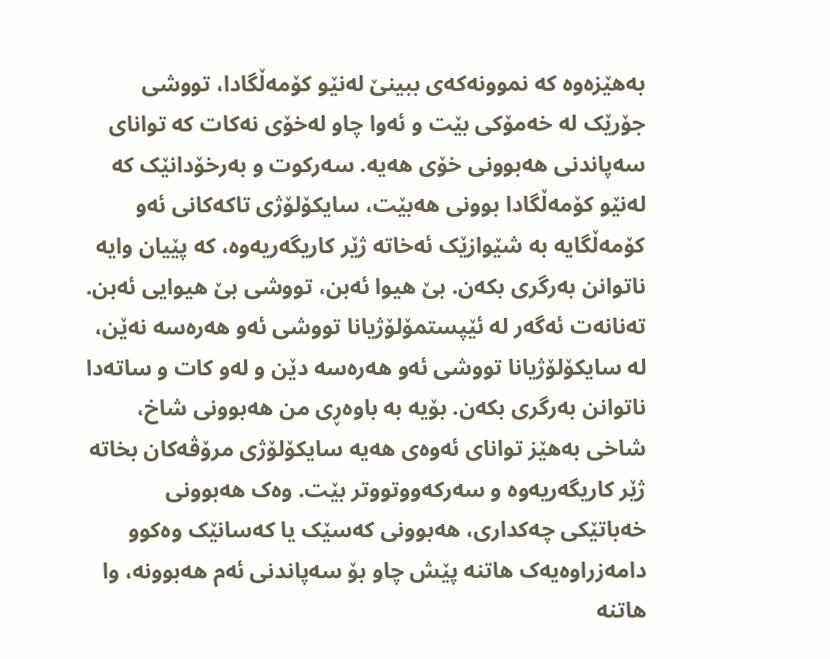بەهێزەوە کە نموونەکەی ببینێ لەنێو کۆمەڵگادا، تووشی جۆرێک لە خەمۆکی بێت و ئەوا چاو لەخۆی نەکات کە توانای سەپاندنی هەبوونی خۆی هەیە. سەرکوت و بەرخۆدانێک کە لەنێو کۆمەڵگادا بوونی هەبێت، سایکۆلۆژی تاکەکانی ئەو کۆمەڵگایە بە شێوازێک ئەخاتە ژێر کاریگەریەوە، کە پێیان وایە ناتوانن بەرگری بکەن. بێ هیوا ئەبن، تووشی بێ هیوایی ئەبن. تەنانەت ئەگەر لە ئێپستمۆلۆژیانا تووشی ئەو هەرەسە نەێن، لە سایکۆلۆژیانا تووشی ئەو هەرەسە دێن و لەو کات و ساتەدا ناتوانن بەرگری بکەن. بۆیە بە باوەڕی من هەبوونی شاخ، شاخی بەهێز توانای ئەوەی هەیە سایکۆلۆژی مرۆڤەکان بخاتە ژێر کاریگەریەوە و سەرکەووتووتر بێت. وەک هەبوونی خەباتێکی چەکداری، هەبوونی کەسێک یا کەسانێک وەکوو دامەزراوەیەک هاتنە پێش چاو بۆ سەپاندنی ئەم هەبوونە، وا هاتنە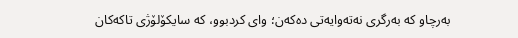بەرچاو کە بەرگری نەتەوایەتی دەکەن؛ وای کردبوو، کە سایکۆلۆژی تاکەکان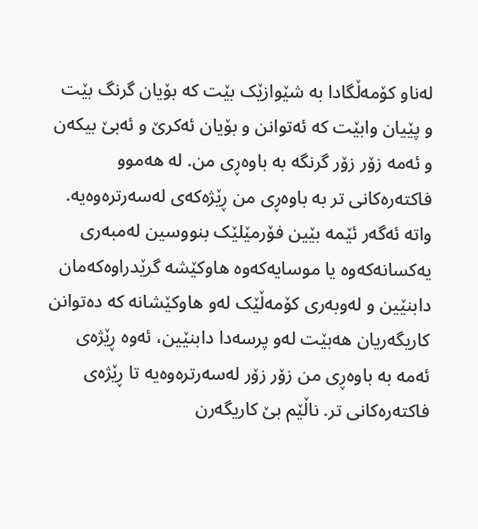لەناو کۆمەڵگادا بە شێوازێک بێت کە بۆیان گرنگ بێت و پێیان وابێت کە ئەتوانن و بۆیان ئەکرێ و ئەبێ بیکەن و ئەمە زۆر زۆر گرنگە بە باوەڕی من. لە هەموو فاکتەرەکانی تر بە باوەڕی من ڕێژەکەی لەسەرترەوەیە. واتە ئەگەر ئێمە بێین فۆرمێلێک بنووسین لەمبەری یەکسانەکەوە یا موسایەکەوە هاوکێشە گرێدراوەکەمان دابنێین و لەوبەری کۆمەڵێک لەو هاوکێشانە کە دەتوانن کاریگەریان هەبێت لەو پرسەدا دابنێین، ئەوە ڕێژەی ئەمە بە باوەڕی من زۆر زۆر لەسەرترەوەیە تا ڕێژەی فاکتەرەکانی تر. ناڵێم بێ کاریگەرن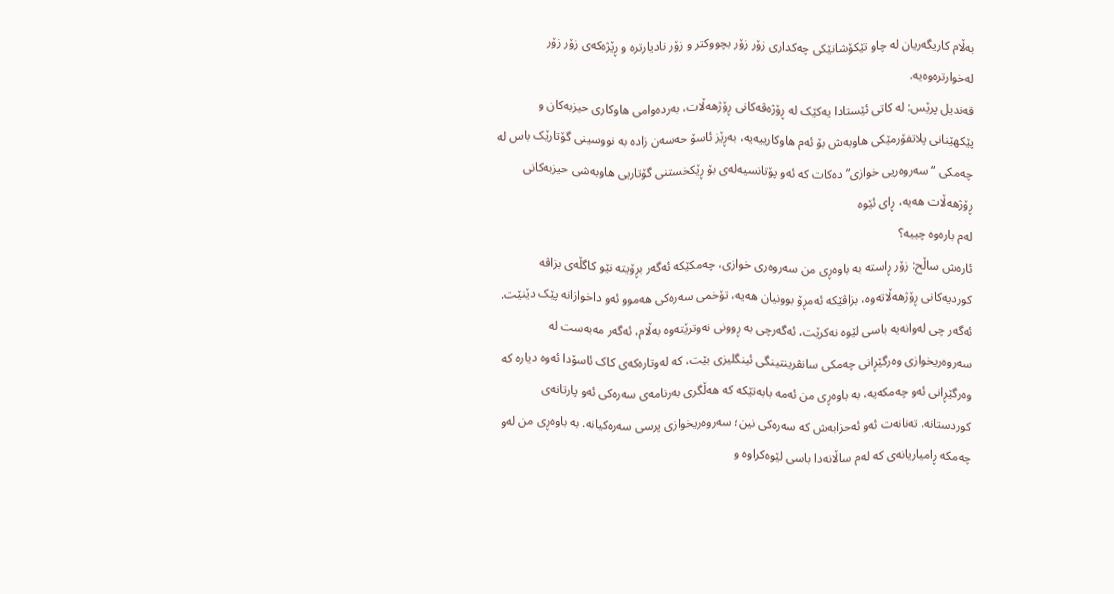بەڵام کاریگەریان لە چاو تێکۆشانێکی چەکداری زۆر زۆر بچووکتر و زۆر نادیارترە و ڕێژەکەی زۆر زۆر لەخوارترەوەیە.
قەندیل پرێس: لە کاتی ئێستادا یەکێک لە ڕۆژەڤەکانی ڕۆژهەڵات، بەردەوامی هاوکاری حیزبەکان و پێکهێنانی پلاتفۆرمێکی هاوبەش بۆ ئەم هاوکارییەیە، بەڕێز ئاسۆ حەسەن زادە بە نووسینی گۆتارێک باس لە چەمکی “سەروەریی خوازی” دەکات کە ئەو پۆتانسیەلەی بۆ ڕێکخستنی گۆتاریی هاوبەشی حیزبەکانی ڕۆژهەڵات هەیە، ڕای ئێوە
لەم بارەوە چییە؟
ئارەش ساڵح: زۆر ڕاستە بە باوەڕی من سەروەری خوازی، چەمکێکە ئەگەر بڕۆیتە نێو کاگڵەی بزاڤە کوردیەکانی ڕۆژهەڵاتەوە، بزاڤێکە ئەمڕۆ بوونیان هەیە، تۆخمی سەرەکی هەموو ئەو داخوازانە پێک دێنێت. ئەگەر چی لەوانەیە باسی لێوە نەکرێت، ئەگەرچی بە ڕوونی نەوترێتەوە بەڵام، ئەگەر مەبەست لە سەروەریخوازی وەرگێڕانی چەمکی سانڤرینتینگی ئینگلیزی بێت، کە لەوتارەکەی کاک ئاسۆدا ئەوە دیارە کە وەرگێڕانی ئەو چەمکەیە، بە باوەڕی من ئەمە بابەتێکە کە هەڵگری بەرنامەی سەرەکی ئەو پارتانەی کوردستانە. تەنانەت ئەو ئەحزابەش کە سەرەکی نین؛ سەروەریخوازی پرسی سەرەکیانە. بە باوەڕی من لەو چەمکە ڕامیاریانەی کە لەم ساڵانەدا باسی لێوەکراوە و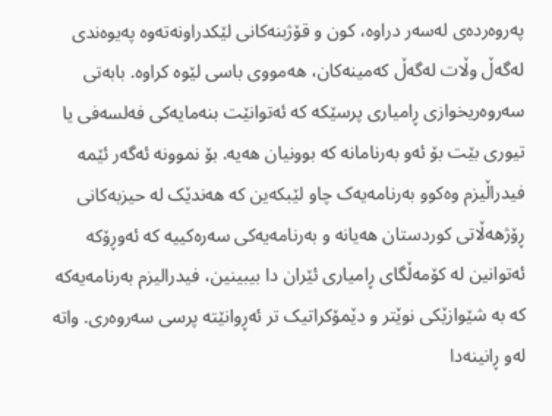پەروەردەی لەسەر دراوە، کون و قۆژبنەکانی لێکدراونەتەوە پەیوەندی لەگەڵ وڵات لەگەڵ کەمینەکان، هەمووی باسی لێوە کراوە. بابەتی سەروەریخوازی ڕامیاری پرسێکە کە ئەتوانێت بنەمایەکی فەلسەفی یا تیوری بێت بۆ ئەو بەرنامانە کە بوونیان هەیە. بۆ نموونە ئەگەر ئێمە فیدراڵیزم وەکوو بەرنامەیەک چاو لێبکەین کە هەندێک لە حیزبەکانی ڕۆژهەڵاتی کوردستان هەیانە و بەرنامەیەکی سەرەکییە کە ئەوڕۆکە ئەتوانین لە کۆمەڵگای ڕامیاری ئێران دا بیبینین، فیدرالیزم بەرنامەیەکە کە بە شێوازێکی نوێتر و دێمۆکراتیک تر ئەڕوانێتە پرسی سەروەری. واتە لەو ڕانینەدا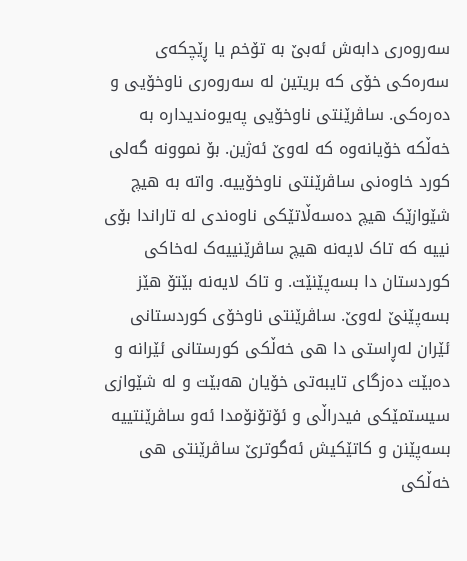سەروەری دابەش ئەبێ بە تۆخم یا ڕێچکەی سەرەکی خۆی کە بریتین لە سەروەری ناوخۆیی و دەرەکی. ساڤرێنتی ناوخۆیی پەیوەندیدارە بە خەڵکە خۆیانەوە کە لەوێ ئەژین. بۆ نموونە گەلی کورد خاوەنی ساڤرێنتی ناوخۆییە. واتە بە هیچ شێوازێک هیچ دەسەڵاتێکی ناوەندی لە تاراندا بۆی نییە کە تاک لایەنە هیچ ساڤرێنییەک لەخاکی کوردستان دا بسەپێنێت. و تاک لایەنە بێتۆ هێز بسەپێنێ لەوێ. ساڤرێنتی ناوخۆی کوردستانی ئێران لەڕاستی دا هی خەڵکی کورستانی ئێرانە و دەبێت دەزگای تایبەتی خۆیان هەبێت و لە شێوازی سیستمێکی فیدراڵی و ئۆتۆنۆمدا ئەو ساڤرێنتییە بسەپێنن و کاتێکیش ئەگوترێ ساڤرێنتی هی خەڵکی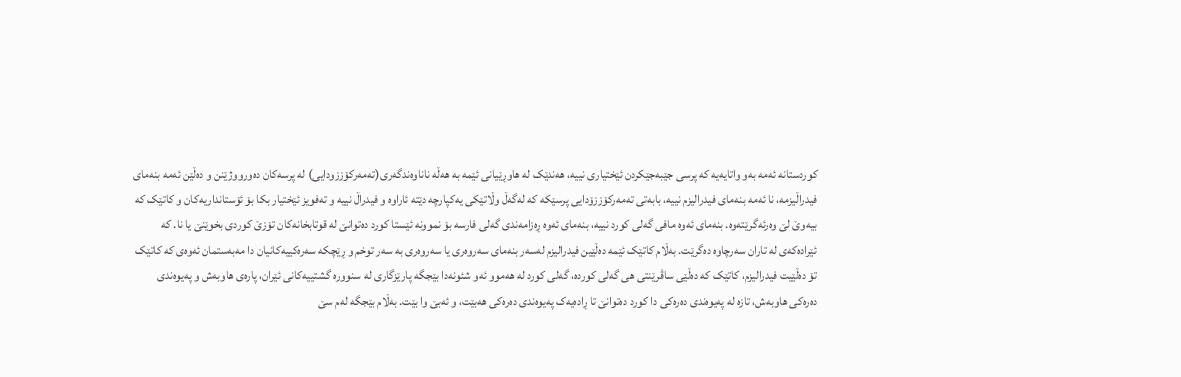کوردستانە ئەمە بەو واتایەیە کە پرسی جێبەجێکردن ئێختیاری نییە، هەندێک لە هاوڕێیانی ئێمە بە هەڵە ناناوەندگەری(تەمەرکۆززودایی) لە پرسەکان دەورووژێنن و دەڵێن ئەمە بنەمای فیدراڵیزمە، نا ئەمە بنەمای فیدرالیزم نییە، بابەتی تەمەرکۆززۆدایی پرسێکە کە لەگەڵ وڵاتێکی یەکپارچە دێتە ئاراوە و فیدراڵ نییە و تەفویز ئێختیار بکا بۆ ئۆستانداریەکان و کاتێک کە بیەوێ لێ وەرئەگرێتەوە. بنەمای ئەوە مافی گەلی کورد نییە، بنەمای ئەوە ڕەزامەندی گەلی فارسە بۆ نموونە ئێستا کورد دەتوانێ لە قوتابخانەکان تۆزێ کوردی بخوێنێ یا نا. کە ئێرادەکەی لە تاران سەرچاوە دەگرێت. بەڵام کاتێک ئێمە دەڵێین فیدرالیزم لەسەر بنەمای سەروەری یا سەروەری بە سەر توخم و ڕێچکە سەرەکییەکانیان دا مەبەستمان ئەوەی کە کاتێک تۆ دەڵێیت فیدرالیزم، کاتێک کە دەڵێی ساڤرێنتی هی گەلی کوردە، گەلی کورد لە هەموو ئەو شئونەدا بێجگە پارێزگاری لە سنوورە گشتییەکانی ئێران، پارەی هاوبەش و پەیوەندی دەرەکی هاوبەش، تازە لە پەیوەندی دەرەکی دا کورد دەتوانێ تا ڕادەیەک پەیوەندی دەرەکی هەبێت، و ئەبێ وا بێت. بەڵام بێجگە لەم سێ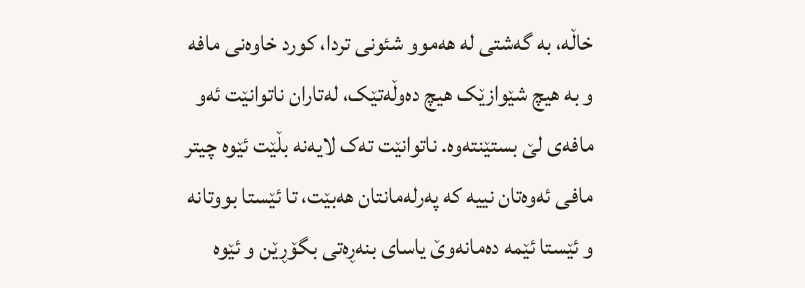خاڵە، بە گەشتی لە هەموو شئونی تردا، کورد خاوەنی مافە و بە هیچ شێوازێک هیچ دەوڵەتێک، لەتاران ناتوانێت ئەو مافەی لێ بستێنتەوە. ناتوانێت تەک لایەنە بڵێت ئێوە چیتر مافی ئەوەتان نییە کە پەرلەمانتان هەبێت، تا ئێستا بووتانە و ئێستا ئێمە دەمانەوێ یاسای بنەڕەتی بگۆڕێن و ئێوە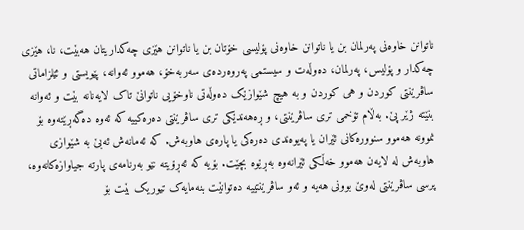ناتوانن خاوەنی پەرلمان بن یا ناتوانن خاوەنی پۆلیسی خۆتان بن یا ناتوانن هێزی چەکداریتان هەبێت، نا، هێزی چەکدار و پۆلیس، پەرلمان، دەوڵەت و سیستمی پەروەردەی سەربەخۆ، هەموو ئەوانە، پێویستی و ئێلزاماتی ساڤرێنتی کوردن و هی کوردن و بە هیچ شێوازێک دەوڵەتی ناوخۆیی ناتوانێ تاک لایەنانە بێت و ئەوانە بنێتە ژێر پێ. بەڵام تۆخمی تری ساڤرێنتی، و ڕەهەندێکی تری ساڤرێنتی دەرەکییە کە ئەوە دەگەڕێتەوە بۆ نموونە هەموو سنوورەکانی ئێران یا پەیوەندی دەرەکی یا پارەی هاوبەش. کە ئەمانەش ئەبێ بە شێوازی هاوبەش لە لایەن هەموو خەڵکی ئێرانەوە بەڕێوە بچێت. بۆیە کە ئەڕۆیتە نێو بەرنامەی پارتە جیاوازەکانەوە، پرسی ساڤرێنتی لەوێ بوونی هەیە و ئەو ساڤرێنتییە دەتوانێت بنەمایەک تیوریک بێت بۆ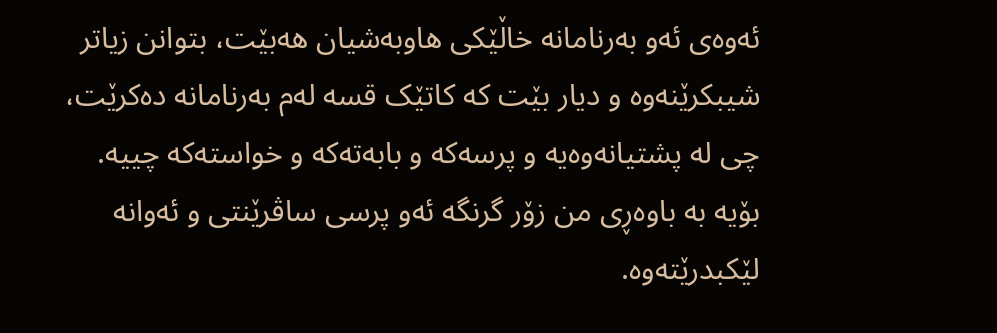ئەوەی ئەو بەرنامانە خاڵێکی هاوبەشیان هەبێت، بتوانن زیاتر شیبکرێنەوە و دیار بێت کە کاتێک قسە لەم بەرنامانە دەکرێت، چی لە پشتیانەوەیە و پرسەکە و بابەتەکە و خواستەکە چییە. بۆیە بە باوەڕی من زۆر گرنگە ئەو پرسی ساڤرێنتی و ئەوانە لێکبدرێتەوە.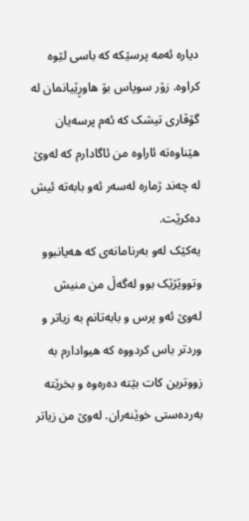دیارە ئەمە پرسێکە کە باسی لێوە کراوە. زۆر سوپاس بۆ هاوڕێیانمان لە گۆڤاری تیشک کە ئەم پرسەیان هێناوەتە ئاراوە من ئاگادارم کە لەوێ لە چەند ژمارە لەسەر ئەو بابەتە ئیش دەکرێت.
یەکێک لەو بەرنامانەی کە هەیانبوو وتووێژێک بوو لەگەڵ من منیش لەوێ ئەو پرس و بابەتانم بە زیاتر و وردتر باس کردووە کە هیوادارم بە زووترین کات بێتە دەرەوە و بخرێتە بەردەستی خوێنەران. لەوێ من زیاتر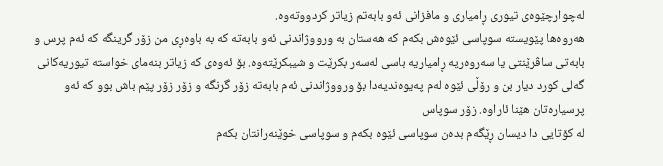لەچوارچێوەی تیوری ڕامیاری و مافزانی ئەو بابەتم زیاتر کردووتەوە.
هەروەها پێویستە سوپاسی ئێوەش بکەم کە هەستان بە ورووژاندنی ئەو بابەتە کە بە باوەڕی من زۆر گرینگە کە ئەم پرس و بابەتی ساڤرێنتی یا سەروەریە ڕامیاریە باسی لەسەر بکرێت و شیبکرێتەوە. بۆ ئەوەی کە زیاتر بنەمای خواستە تیوریەکانی گەلی کورد دیار بن و رۆڵی ئێوە لەم پەیوەندیەدا بۆ ورووژاندنی ئەم بابەتە زۆر گرنگە و زۆر زۆر پێم باش بوو کە ئەو پرسیارەتان هێنا ئاراوە. زۆر سوپاس
لە کۆتایی دا دیسان ڕێگەم بدەن سوپاسی ئێوە بکەم و سوپاسی خوێنەرانتان بکەم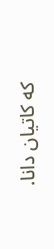کە کاتیان دانا.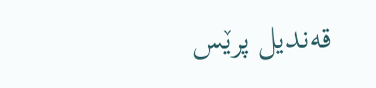قەندیل پرێس